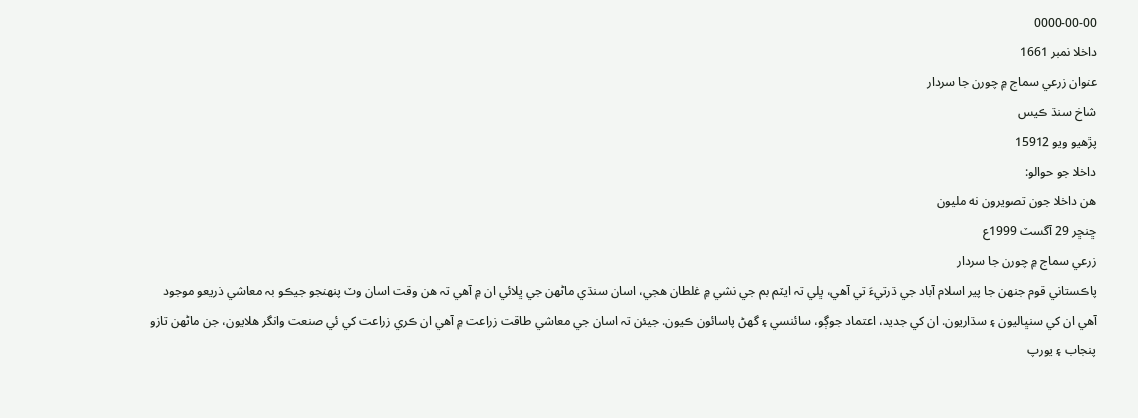0000-00-00
داخلا نمبر 1661
عنوان زرعي سماج ۾ چورن جا سردار
شاخ سنڌ ڪيس
پڙهيو ويو 15912
داخلا جو حوالو:
هن داخلا جون تصويرون نه مليون
ڇنڇر 29 آگسٽ 1999ع
زرعي سماج ۾ چورن جا سردار
پاڪستاني قوم جنھن جا پير اسلام آباد جي ڌرتيءَ تي آهي، ڀلي تہ ايٽم بم جي نشي ۾ غلطان هجي، اسان سنڌي ماڻهن جي ڀلائي ان ۾ آهي تہ هن وقت اسان وٽ پنھنجو جيڪو بہ معاشي ذريعو موجود آهي ان کي سنڀاليون ۽ سڌاريون. ان کي جديد، اعتماد جوڳو، سائنسي ۽ گهڻ پاسائون ڪيون. جيئن تہ اسان جي معاشي طاقت زراعت ۾ آهي ان ڪري زراعت کي ئي صنعت وانگر هلايون، جن ماڻهن تازو پنجاب ۽ يورپ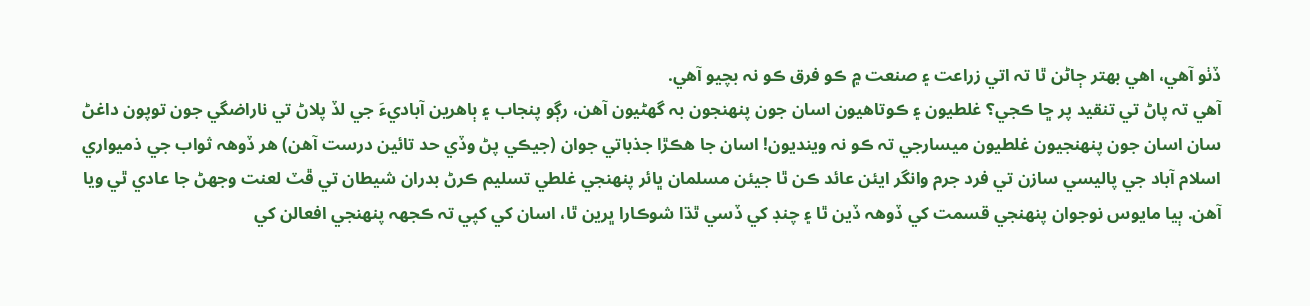ڏٺو آهي، اهي بھتر ڄاڻن ٿا تہ اتي زراعت ۽ صنعت ۾ ڪو فرق ڪو نہ بچيو آهي.
آهي تہ پاڻ تي تنقيد پر ڇا ڪجي؟ غلطيون ۽ ڪوتاهيون اسان جون پنھنجون بہ گهڻيون آهن، رڳو پنجاب ۽ ٻاهرين آباديءَ جي لڏ پلاڻ تي ناراضگي جون توپون داغڻ سان اسان جون پنھنجيون غلطيون ميسارجي تہ ڪو نہ وينديون! اسان جا هڪڙا جذباتي جوان (جيڪي پڻ وڏي حد تائين درست آهن) هر ڏوھہ ثواب جي ذميواري اسلام آباد جي پاليسي سازن تي فرد جرم وانگر ايئن عائد ڪن ٿا جيئن مسلمان ڀائر پنھنجي غلطي تسليم ڪرڻ بدران شيطان تي ڦٽ لعنت وجهڻ جا عادي ٿي ويا آهن. ٻيا مايوس نوجوان پنھنجي قسمت کي ڏوھہ ڏين ٿا ۽ چنڊ کي ڏسي ٿڌا شوڪارا ڀرين ٿا، اسان کي کپي تہ ڪجھہ پنھنجي افعالن کي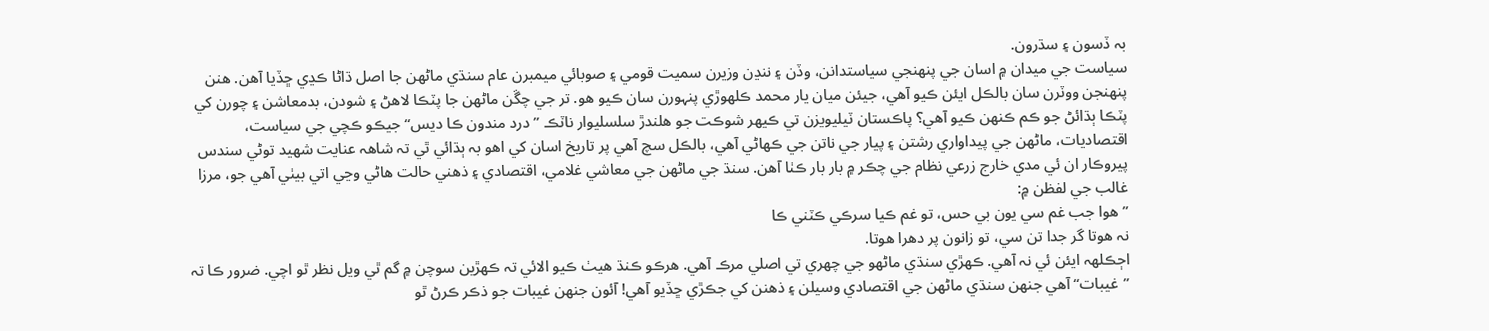بہ ڏسون ۽ سڌرون.
سياست جي ميدان ۾ اسان جي پنھنجي سياستدانن، وڏن ۽ ننڍن وزيرن سميت قومي ۽ صوبائي ميمبرن عام سنڌي ماڻهن جا اصل ڌاڻا ڪڍي ڇڏيا آهن. هنن پنھنجن ووٽرن سان بالڪل ايئن ڪيو آهي، جيئن ميان يار محمد ڪلهوڙي پنہورن سان ڪيو هو. تر جي چڱن ماڻهن جا پٽڪا لاهڻ ۽ شودن، بدمعاشن ۽ چورن کي پٽڪا ٻڌائڻ جو ڪم ڪنھن ڪيو آهي؟ پاڪستان ٽيليويزن تي ڪيھر شوڪت جو هلندڙ سلسليوار ناٽڪ ”درد مندون ڪا ديس“ جيڪو ڪچي جي سياست، اقتصاديات، ماڻهن جي پيداواري رشتن ۽ پيار جي ناتن جي ڪهاڻي آهي، بالڪل سچ آهي پر تاريخ اسان کي اهو بہ ٻڌائي ٿي تہ شاھہ عنايت شهيد توڻي سندس پيروڪار ان ئي مدي خارج زرعي نظام جي چڪر ۾ بار بار ڪٺا آهن. سنڌ جي ماڻهن جي معاشي غلامي، اقتصادي ۽ ذهني حالت هاڻي وڃي اتي بيٺي آهي جو، مرزا غالب جي لفظن ۾:
”هوا جب غم سي يون بي حس، تو غم ڪيا سرڪي ڪٽني ڪا
نہ هوتا گر جدا تن سي، تو زانون پر دهرا هوتا.
اڄڪلھہ ايئن ئي نہ آهي. ڪھڙي سنڌي ماڻهو جي چهري تي اصلي مرڪ آهي. هرڪو ڪنڌ هيٺ ڪيو الائي تہ ڪھڙين سوچن ۾ گم ٿي ويل نظر ٿو اچي. ضرور ڪا تہ ”غيبات“ آهي جنھن سنڌي ماڻهن جي اقتصادي وسيلن ۽ ذهنن کي جڪڙي ڇڏيو آهي! آئون جنھن غيبات جو ذڪر ڪرڻ ٿو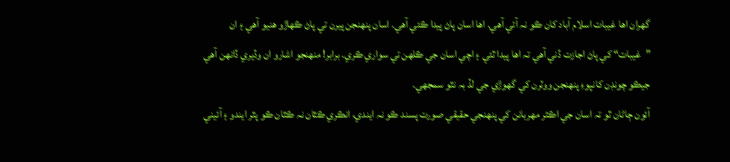گهران اها غيبات اسلام آباد کان ڪو نہ آئي آهي. اها اسان پاڻ پيدا ڪئي آهي. اسان پنھنجن پيرن تي پاڻ ڪهاڙو هنيو آهي ۽ ان ”غيبات“ کي پاڻ اجازت ڏني آهي تہ اها پيدا ٿئي ۽ اچي اسان جي ڪلهن تي سواري ڪري. برابر! منھنجو اشارو ان وڏيري ڏانھن آهي جيڪو چونڊن کانپوءِ پنھنجن ووٽرن کي گهوڙي جي لڏ بہ نٿو سمجهي.
آئون ڄاڻان ٿو تہ اسان جي اڪثر مهربانن کي پنھنجي حقيقي صورت پسند ڪو نہ ايندي، انڪري ڪٿان نہ ڪٿان ڪو پٿر ايندو ۽ آئيني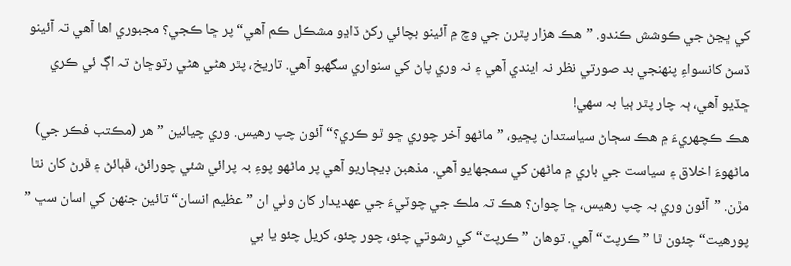کي ڀڃڻ جي ڪوشش ڪندو. ”هڪ هزار پٿرن جي وچ ۾ آئينو بچائي رکڻ ڏاڍو مشڪل ڪم آهي“ پر ڇا ڪجي؟ مجبوري اها آهي تہ آئينو ڏسڻ کانسواءِ پنھنجي بد صورتي نظر نہ ايندي آهي ۽ نہ وري پاڻ کي سنواري سگهبو آهي. تاريخ، پٿر هڻي هڻي رتوڇاڻ تہ اڳ ئي ڪري ڇڏيو آهي، ٻہ چار پٿر ٻيا بہ سهي!
هڪ ڪچهريءَ ۾ هڪ سڄاڻ سياستدان پڇيو، ”ماڻهو آخر چوري ڇو ٿو ڪري؟“ آئون چپ رهيس. وري چيائين ”هر (مڪتب فڪر جي) ماڻهوءَ اخلاق ۽ سياست جي باري ۾ ماڻهن کي سمجهايو آهي. مذهبن ڊيڄاريو آهي پر ماڻهو پوءِ بہ پرائي شئي چورائڻ، ڦٻائڻ ۽ ڦرڻ کان نٿا مڙن. ”آئون وري بہ چپ رهيس، ڇا چوان؟ هڪ تہ ملڪ جي چوٽيءَ جي عهديدار کان وٺي ان ”عظيم انسان“ تائين جنھن کي اسان سڀ ” پورهيت“ چئون ٿا ”ڪرپٽ“ آهي. توهان ”ڪرپٽ“ کي رشوتي چئو، چور چئو، کريل چئو يا بي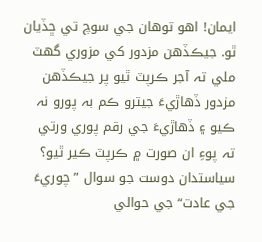ايمان! اهو توهان جي سوچ تي ڇڏيان ٿو. جيڪڏهن مزدور کي مزوري گهٽ ملي تہ آجر ڪرپٽ ٿيو پر جيڪڏهن مزدور ڏهاڙيءَ جيترو ڪم بہ پورو نہ ڪيو ۽ ڏهاڙيءَ جي رقم پوري ورتي تہ پوءِ ان صورت ۾ ڪرپٽ ڪير ٿيو؟
سياستدان دوست جو سوال ”چوريءَ جي عادت“ جي حوالي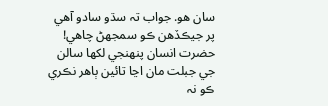سان هو. جواب تہ سڌو سادو آهي پر جيڪڏهن ڪو سمجهڻ چاهي! حضرت انسان پنھنجي لکها سالن جي جبلت مان اڃا تائين ٻاهر نڪري ڪو نہ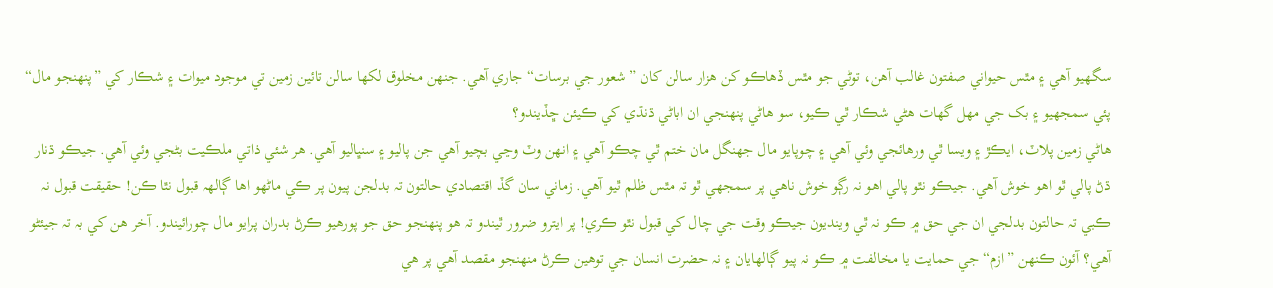سگهيو آهي ۽ مٿس حيواني صفتون غالب آهن، توڻي جو مٿس ڏهاڪو کن هزار سالن کان ”شعور جي برسات“ جاري آهي. جنھن مخلوق لکها سالن تائين زمين تي موجود ميوات ۽ شڪار کي ”پنھنجو مال“ پئي سمجهيو ۽ بک جي مهل گهات هڻي شڪار ٿي ڪيو، سو هاڻي پنھنجي ان اباڻي ڌنڌي کي ڪيئن ڇڏيندو؟
هاڻي زمين پلاٽ، ايڪڙ ۽ ويسا ٿي ورهائجي وئي آهي ۽ چوپايو مال جهنگل مان ختم ٿي چڪو آهي ۽ انھن وٽ وڃي بچيو آهي جن پاليو ۽ سنڀاليو آهي. هر شئي ذاتي ملڪيت بڻجي وئي آهي. جيڪو ڌنار ڌڻ پالي ٿو اهو خوش آهي. جيڪو نٿو پالي اهو نہ رڳو خوش ناهي پر سمجهي ٿو تہ مٿس ظلم ٿيو آهي. زماني سان گڏ اقتصادي حالتون تہ بدلجن پيون پر ڪي ماڻهو اها ڳالھہ قبول نٿا ڪن! حقيقت قبول نہ ڪبي تہ حالتون بدلجي ان جي حق ۾ ڪو نہ ٿي وينديون جيڪو وقت جي چال کي قبول نٿو ڪري! پر ايترو ضرور ٿيندو تہ هو پنھنجو حق جو پورهيو ڪرڻ بدران پرايو مال چورائيندو. آخر هن کي بہ تہ جيئڻو آهي؟ آئون ڪنھن ”ازم“ جي حمايت يا مخالفت ۾ ڪو نہ پيو ڳالهايان ۽ نہ حضرت انسان جي توهين ڪرڻ منھنجو مقصد آهي پر هي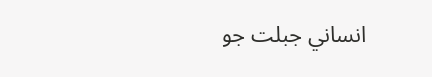انساني جبلت جو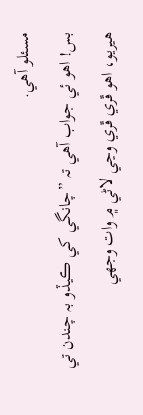مسئلو آهي.
بس! اهو ئي جواب آهي تہ ”چانگي کي ڪيڏو بہ چندن تي هيريو، اهو ڦري ڦري وڃي لاڻي ۾ وات وجهي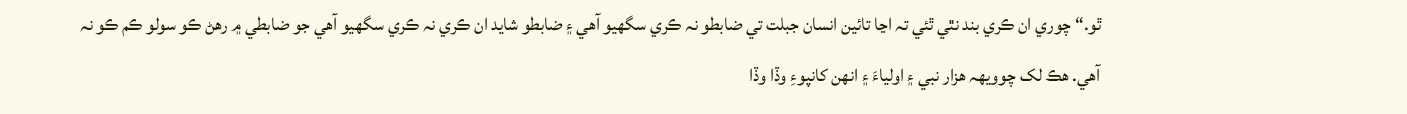ٿو.“ چوري ان ڪري بند نٿي ٿئي تہ اڃا تائين انسان جبلت تي ضابطو نہ ڪري سگهيو آهي ۽ ضابطو شايد ان ڪري نہ ڪري سگهيو آهي جو ضابطي ۾ رهڻ ڪو سولو ڪم ڪو نہ آهي. هڪ لک چوويھہ هزار نبي ۽ اولياءَ ۽ انھن کانپوءِ وڏا وڏا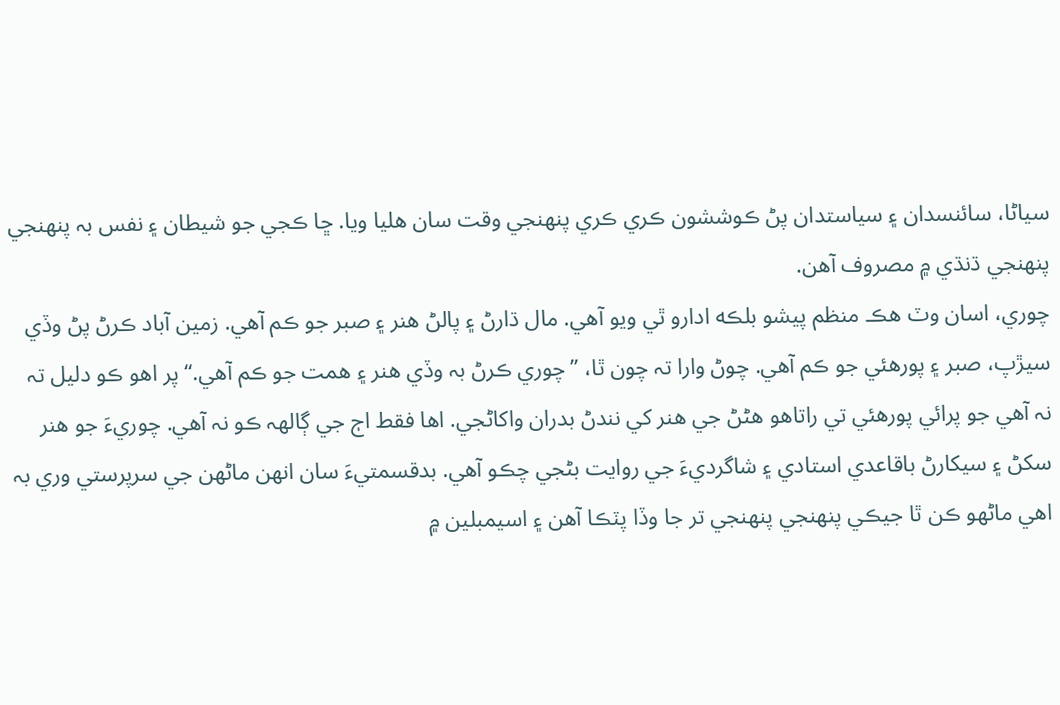سياڻا، سائنسدان ۽ سياستدان پڻ ڪوششون ڪري ڪري پنھنجي وقت سان هليا ويا. ڇا ڪجي جو شيطان ۽ نفس بہ پنھنجي پنھنجي ڌنڌي ۾ مصروف آهن.
چوري، اسان وٽ هڪ منظم پيشو بلڪه ادارو ٿي ويو آهي. مال ڌارڻ ۽ پالڻ هنر ۽ صبر جو ڪم آهي. زمين آباد ڪرڻ پڻ وڏي سيڙپ، صبر ۽ پورهئي جو ڪم آهي. چوڻ وارا تہ چون ٿا، ”چوري ڪرڻ بہ وڏي هنر ۽ همت جو ڪم آهي.“ پر اهو ڪو دليل تہ نہ آهي جو پرائي پورهئي تي راتاهو هڻڻ جي هنر کي نندڻ بدران واکاڻجي. اها فقط اڄ جي ڳالھہ ڪو نہ آهي. چوريءَ جو هنر سکڻ ۽ سيکارڻ باقاعدي استادي ۽ شاگرديءَ جي روايت بڻجي چڪو آهي. بدقسمتيءَ سان انھن ماڻهن جي سرپرستي وري بہ اهي ماڻهو ڪن ٿا جيڪي پنھنجي پنھنجي تر جا وڏا پٽڪا آهن ۽ اسيمبلين ۾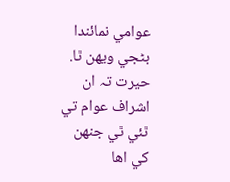عوامي نمائندا بڻجي ويھن ٿا. حيرت تہ ان اشراف عوام تي ٿئي ٿي جنھن کي اها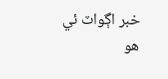خبر اڳواٽ ئي هو